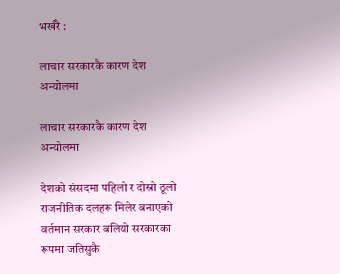भर्खरै :

लाचार सरकारकै कारण देश अन्योलमा

लाचार सरकारकै कारण देश अन्योलमा

देशको संसदमा पहिलो र दोस्रो ठूलो राजनीतिक दलहरू मिलेर बनाएको वर्तमान सरकार बलियो सरकारका रूपमा जतिसुकै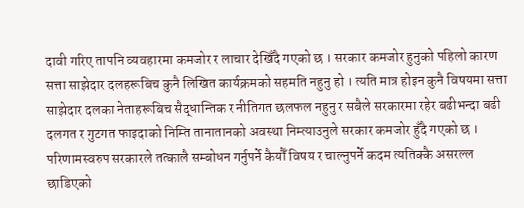दावी गरिए तापनि व्यवहारमा कमजोर र लाचार देखिँदै गएको छ । सरकार कमजोर हुनुको पहिलो कारण सत्ता साझेदार दलहरूबिच कुनै लिखित कार्यक्रमको सहमति नहुनु हो । त्यति मात्र होइन कुनै विषयमा सत्ता साझेदार दलका नेताहरूबिच सैद्धान्तिक र नीतिगत छलफल नहुनु र सबैले सरकारमा रहेर बढीभन्दा बढी दलगत र गुटगत फाइदाको निम्ति तानातानको अवस्था निम्त्याउनुले सरकार कमजोर हुँदै गएको छ । परिणामस्वरुप सरकारले तत्कालै सम्बोधन गर्नुपर्ने कैयौँ विषय र चाल्नुपर्ने कदम त्यतिक्कै असरल्ल छाडिएको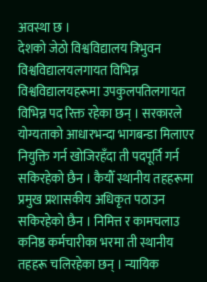अवस्था छ ।
देशको जेठो विश्वविद्यालय त्रिभुवन विश्वविद्यालयलगायत विभिन्न विश्वविद्यालयहरूमा उपकुलपतिलगायत विभिन्न पद रिक्त रहेका छन् । सरकारले योग्यताको आधारभन्दा भागबन्डा मिलाएर नियुक्ति गर्न खोजिरहँदा ती पदपूर्ति गर्न सकिरहेको छैन । कैयौँ स्थानीय तहहरूमा प्रमुख प्रशासकीय अधिकृत पठाउन सकिरहेको छैन । निमित्त र कामचलाउ कनिष्ठ कर्मचारीका भरमा ती स्थानीय तहहरू चलिरहेका छन् । न्यायिक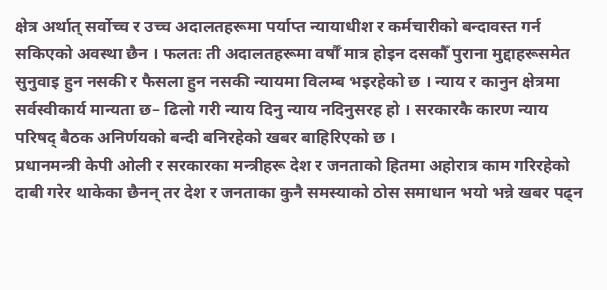क्षेत्र अर्थात् सर्वोच्च र उच्च अदालतहरूमा पर्याप्त न्यायाधीश र कर्मचारीको बन्दावस्त गर्न सकिएको अवस्था छैन । फलतः ती अदालतहरूमा वर्षौँ मात्र होइन दसकौँ पुराना मुद्दाहरूसमेत सुनुवाइ हुन नसकी र फैसला हुन नसकी न्यायमा विलम्ब भइरहेको छ । न्याय र कानुन क्षेत्रमा सर्वस्वीकार्य मान्यता छ– ढिलो गरी न्याय दिनु न्याय नदिनुसरह हो । सरकारकै कारण न्याय परिषद् बैठक अनिर्णयको बन्दी बनिरहेको खबर बाहिरिएको छ ।
प्रधानमन्त्री केपी ओली र सरकारका मन्त्रीहरू देश र जनताको हितमा अहोरात्र काम गरिरहेको दाबी गरेर थाकेका छैनन् तर देश र जनताका कुनै समस्याको ठोस समाधान भयो भन्ने खबर पढ्न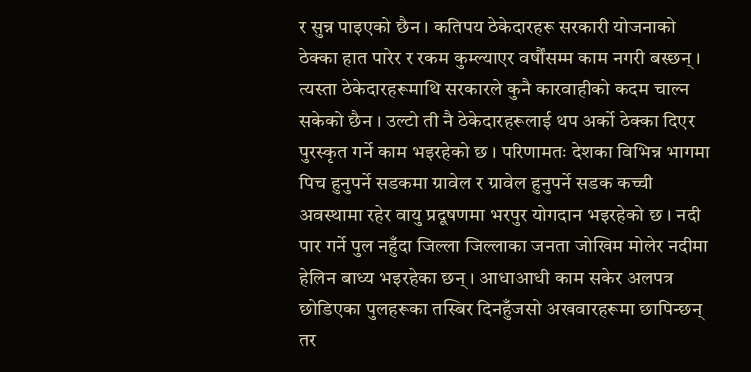र सुन्न पाइएको छैन । कतिपय ठेकेदारहरू सरकारी योजनाको ठेक्का हात पारेर र रकम कुम्ल्याएर वर्षौंसम्म काम नगरी बस्छन् । त्यस्ता ठेकेदारहरूमाथि सरकारले कुनै कारवाहीको कदम चाल्न सकेको छैन । उल्टो ती नै ठेकेदारहरूलाई थप अर्को ठेक्का दिएर पुरस्कृत गर्ने काम भइरहेको छ । परिणामतः देशका विभिन्न भागमा पिच हुनुपर्ने सडकमा ग्रावेल र ग्रावेल हुनुपर्ने सडक कच्ची अवस्थामा रहेर वायु प्रदूषणमा भरपुर योगदान भइरहेको छ । नदी पार गर्ने पुल नहुँदा जिल्ला जिल्लाका जनता जोखिम मोलेर नदीमा हेलिन बाध्य भइरहेका छन् । आधाआधी काम सकेर अलपत्र छोडिएका पुलहरूका तस्बिर दिनहुँजसो अखवारहरूमा छापिन्छन् तर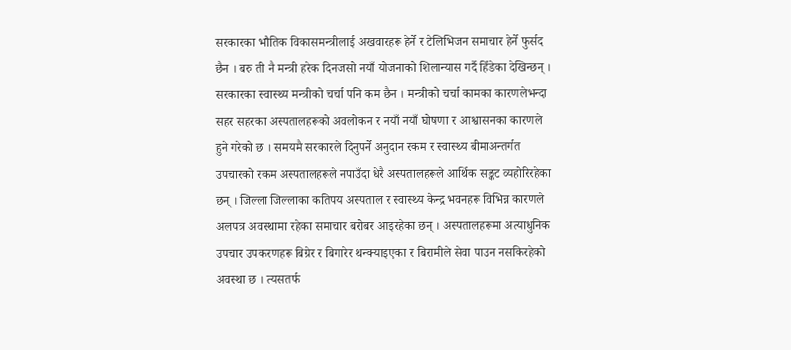सरकारका भौतिक विकासमन्त्रीलाई अखवारहरू हेर्ने र टेलिभिजन समाचार हेर्ने फुर्सद छैन । बरु ती नै मन्त्री हरेक दिनजसो नयाँ योजनाको शिलान्यास गर्दै हिँडेका देखिन्छन् ।
सरकारका स्वास्थ्य मन्त्रीको चर्चा पनि कम छैन । मन्त्रीको चर्चा कामका कारणलेभन्दा सहर सहरका अस्पतालहरूको अवलोकन र नयाँ नयाँ घोषणा र आश्वासनका कारणले हुने गरेको छ । समयमै सरकारले दिनुपर्ने अनुदान रकम र स्वास्थ्य बीमाअन्तर्गत उपचारको रकम अस्पतालहरूले नपाउँदा धेरै अस्पतालहरूले आर्थिक सङ्कट व्यहोरिरहेका छन् । जिल्ला जिल्लाका कतिपय अस्पताल र स्वास्थ्य केन्द्र भवनहरू विभिन्न कारणले अलपत्र अवस्थामा रहेका समाचार बरोबर आइरहेका छन् । अस्पतालहरूमा अत्याधुनिक उपचार उपकरणहरू बिग्रेर र बिगारेर थन्क्याइएका र बिरामीले सेवा पाउन नसकिरहेको अवस्था छ । त्यसतर्फ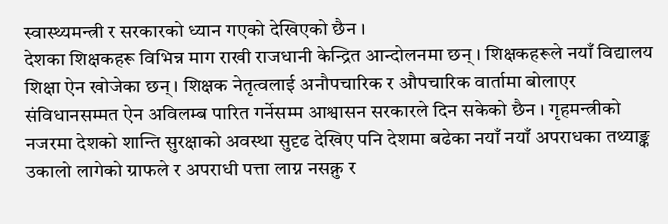स्वास्थ्यमन्त्री र सरकारको ध्यान गएको देखिएको छैन ।
देशका शिक्षकहरू विभिन्न माग राखी राजधानी केन्द्रित आन्दोलनमा छन् । शिक्षकहरूले नयाँ विद्यालय शिक्षा ऐन खोजेका छन् । शिक्षक नेतृत्वलाई अनौपचारिक र औपचारिक वार्तामा बोलाएर संविधानसम्मत ऐन अविलम्ब पारित गर्नेसम्म आश्वासन सरकारले दिन सकेको छैन । गृहमन्त्रीको नजरमा देशको शान्ति सुरक्षाको अवस्था सुदृढ देखिए पनि देशमा बढेका नयाँ नयाँ अपराधका तथ्याङ्क उकालो लागेको ग्राफले र अपराधी पत्ता लाग्न नसक्नु र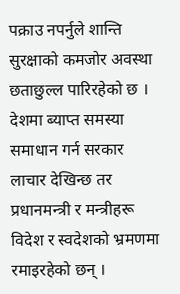पक्राउ नपर्नुले शान्ति सुरक्षाको कमजोर अवस्था छताछुल्ल पारिरहेको छ । देशमा ब्याप्त समस्या समाधान गर्न सरकार लाचार देखिन्छ तर प्रधानमन्त्री र मन्त्रीहरू विदेश र स्वदेशको भ्रमणमा रमाइरहेको छन् ।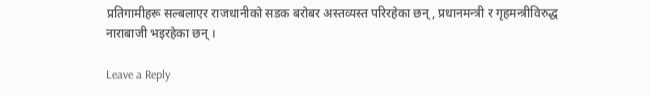प्रतिगामीहरू सल्बलाएर राजधानीको सडक बरोबर अस्तव्यस्त परिरहेका छन्, प्रधानमन्त्री र गृहमन्त्रीविरुद्ध नाराबाजी भइरहेका छन् ।

Leave a Reply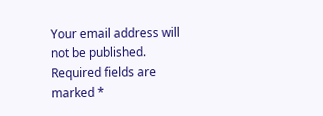Your email address will not be published. Required fields are marked *